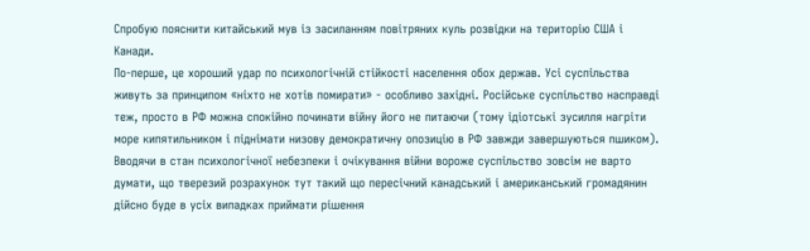Спробую пояснити китайський мув із засиланням повітряних куль розвідки на територію США і Канади.
По-перше, це хороший удар по психологічній стійкості населення обох держав. Усі суспільства живуть за принципом «ніхто не хотів помирати» - особливо західні. Російське суспільство насправді теж, просто в РФ можна спокійно починати війну його не питаючи (тому ідіотські зусилля нагріти море кипятильником і піднімати низову демократичну опозицію в РФ завжди завершуються пшиком). Вводячи в стан психологічної небезпеки і очікування війни вороже суспільство зовсім не варто думати, що тверезий розрахунок тут такий що пересічний канадський і американський громадянин дійсно буде в усіх випадках приймати рішення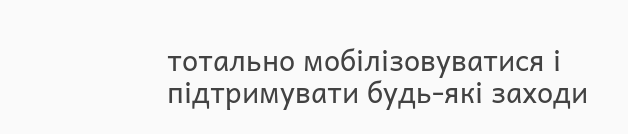тотально мобілізовуватися і підтримувати будь-які заходи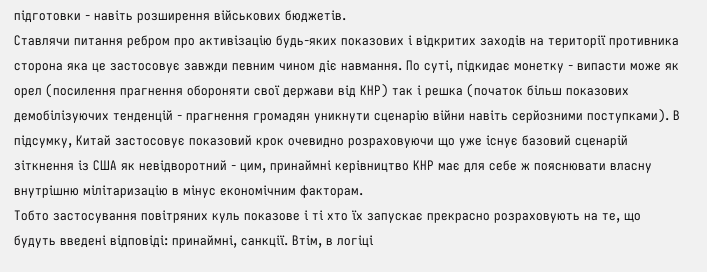підготовки - навіть розширення військових бюджетів.
Ставлячи питання ребром про активізацію будь-яких показових і відкритих заходів на території противника сторона яка це застосовує завжди певним чином діє навмання. По суті, підкидає монетку - випасти може як орел (посилення прагнення обороняти свої держави від КНР) так і решка (початок більш показових демобілізуючих тенденцій - прагнення громадян уникнути сценарію війни навіть серйозними поступками). В підсумку, Китай застосовує показовий крок очевидно розраховуючи що уже існує базовий сценарій зіткнення із США як невідворотний - цим, принаймні керівництво КНР має для себе ж пояснювати власну внутрішню мілітаризацію в мінус економічним факторам.
Тобто застосування повітряних куль показове і ті хто їх запускає прекрасно розраховують на те, що будуть введені відповіді: принаймні, санкції. Втім, в логіці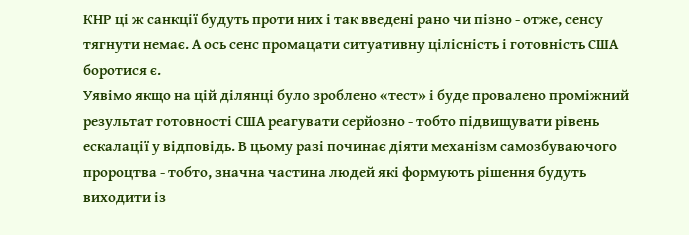КНР ці ж санкції будуть проти них і так введені рано чи пізно - отже, сенсу тягнути немає. А ось сенс промацати ситуативну цілісність і готовність США боротися є.
Уявімо якщо на цій ділянці було зроблено «тест» і буде провалено проміжний результат готовності США реагувати серйозно - тобто підвищувати рівень ескалації у відповідь. В цьому разі починає діяти механізм самозбуваючого пророцтва - тобто, значна частина людей які формують рішення будуть виходити із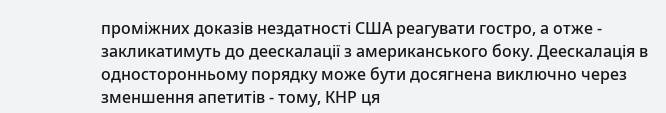проміжних доказів нездатності США реагувати гостро, а отже - закликатимуть до деескалації з американського боку. Деескалація в односторонньому порядку може бути досягнена виключно через зменшення апетитів - тому, КНР ця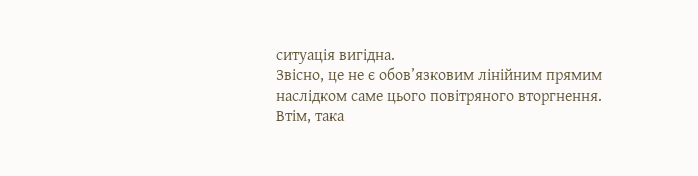ситуація вигідна.
Звісно, це не є обов’язковим лінійним прямим наслідком саме цього повітряного вторгнення. Втім, така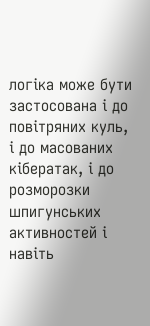логіка може бути застосована і до повітряних куль, і до масованих кібератак, і до розморозки шпигунських активностей і навіть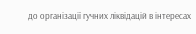до організації гучних ліквідацій в інтересах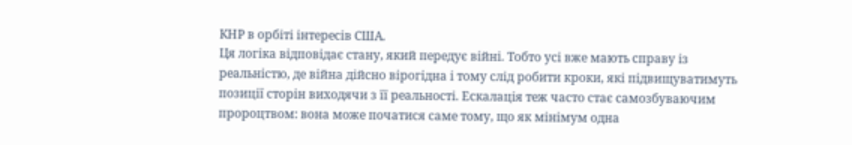КНР в орбіті інтересів США.
Ця логіка відповідає стану, який передує війні. Тобто усі вже мають справу із реальністю, де війна дійсно вірогідна і тому слід робити кроки, які підвищуватимуть позиції сторін виходячи з її реальності. Ескалація теж часто стає самозбуваючим пророцтвом: вона може початися саме тому, що як мінімум одна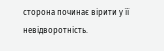сторона починає вірити у її невідворотність.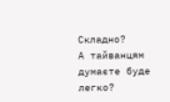Складно?
А тайванцям думаєте буде легко?